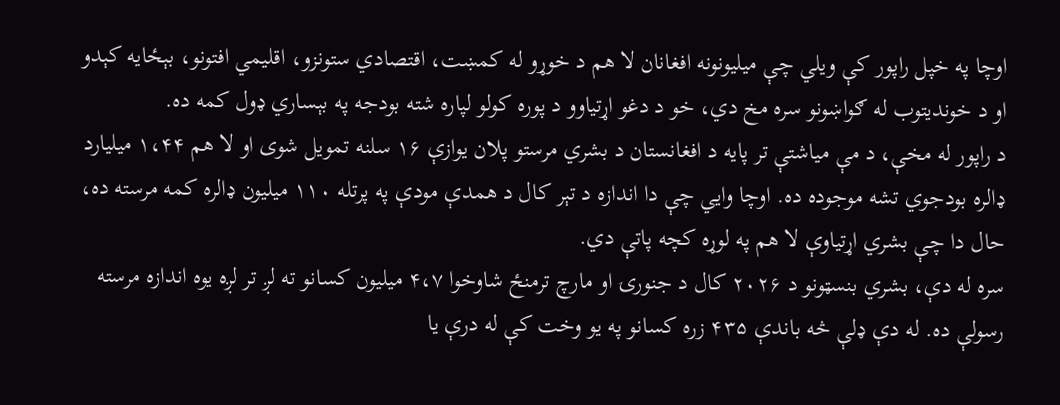اوچا په خپل راپور کې ویلي چې میلیونونه افغانان لا هم د خوړو له کمښت، اقتصادي ستونزو، اقلیمي افتونو، بېځایه کېدو او د خوندیتوب له ګواښونو سره مخ دي، خو د دغو اړتیاوو د پوره کولو لپاره شته بودجه په بېساري ډول کمه ده.
د راپور له مخې، د مې میاشتې تر پایه د افغانستان د بشري مرستو پلان یوازې ۱۶ سلنه تمویل شوی او لا هم ۱،۴۴ میلیارد ډالره بودجوي تشه موجوده ده. اوچا وایي چې دا اندازه د تېر کال د همدې مودې په پرتله ۱۱۰ میلیون ډالره کمه مرسته ده، حال دا چې بشري اړتیاوې لا هم په لوړه کچه پاتې دي.
سره له دې، بشري بنسټونو د ۲۰۲۶ کال د جنورۍ او مارچ ترمنځ شاوخوا ۴،۷ میلیون کسانو ته لږ تر لږه یوه اندازه مرسته رسولې ده. له دې ډلې څه باندې ۴۳۵ زره کسانو په یو وخت کې له درې یا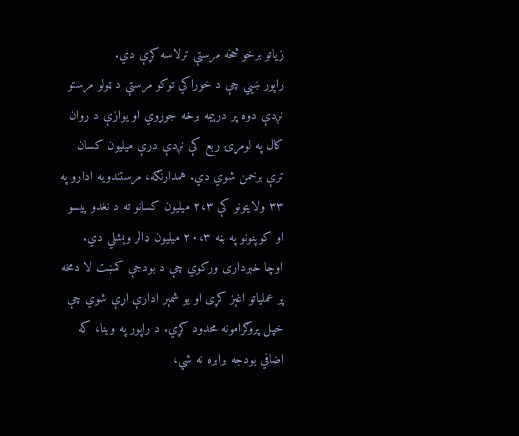زیاتو برخو څخه مرستې ترلاسه کړې دي.
راپور ښيي چې د خوراکي توکو مرستې د ټولو مرستو نږدې دوه پر درېیمه برخه جوړوي او یوازې د روان کال په لومړۍ ربع کې نږدې درې میلیون کسان ترې برخمن شوي دي. همدارنګه، مرستندویه ادارو په ۳۳ ولایتونو کې ۲،۳ میلیون کسانو ته د نغدو پیسو او کوپنونو په بڼه ۲۰،۳ میلیون ډالر وېشلي دي.
اوچا خبرداری ورکوي چې د بودجې کمښت لا دمخه پر عملیاتو اغېز کړی او یو شمېر ادارې اړې شوي چې خپل پروګرامونه محدود کړي. د راپور په وینا، که اضافي بودجه برابره نه شي،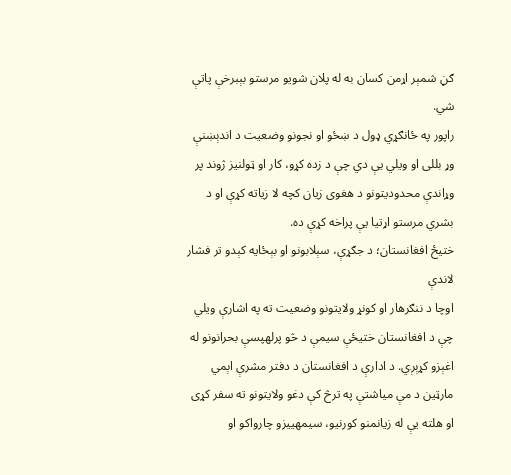ګڼ شمېر اړمن کسان به له پلان شویو مرستو بېبرخې پاتې شي.
راپور په ځانګړي ډول د ښځو او نجونو وضعیت د اندېښنې وړ بللی او ویلي یې دي چې د زده کړو، کار او ټولنیز ژوند پر وړاندې محدودیتونو د هغوی زیان کچه لا زیاته کړې او د بشري مرستو اړتیا یې پراخه کړې ده.
ختیځ افغانستان؛ د جګړې، سېلابونو او بېځایه کېدو تر فشار لاندې
اوچا د ننګرهار او کونړ ولایتونو وضعیت ته په اشارې ویلي چې د افغانستان ختیځې سیمې د څو پرلهپسې بحرانونو له اغېزو کړېږي. د ادارې د افغانستان د دفتر مشرې اېمي مارټین د مې میاشتې په ترڅ کې دغو ولایتونو ته سفر کړی او هلته یې له زیانمنو کورنیو، سیمهییزو چارواکو او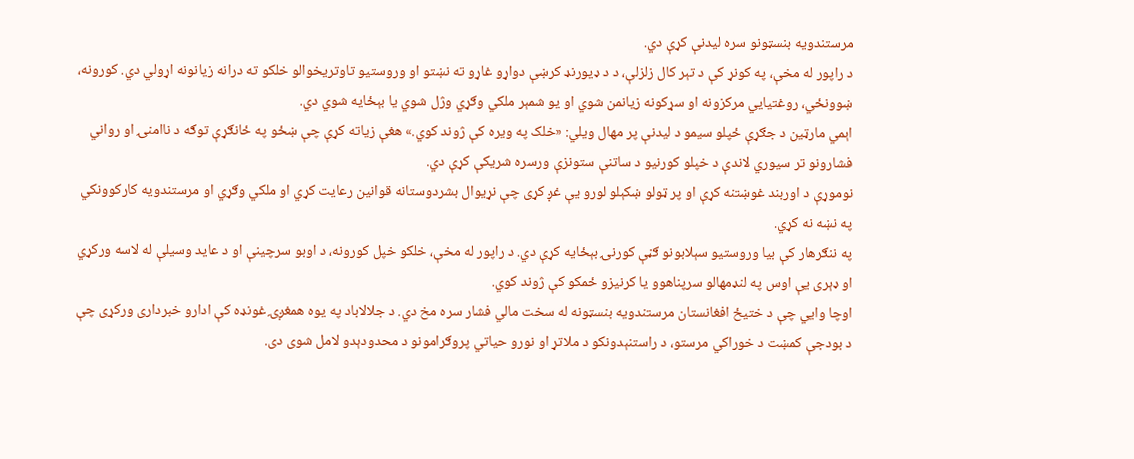مرستندویه بنسټونو سره لیدنې کړې دي.
د راپور له مخې، په کونړ کې د تېر کال زلزلې، د د ډيورنډ کرښې دواړو غاړو ته نښتو او وروستیو تاوتریخوالو خلکو ته درانه زیانونه اړولي دي. کورونه، ښوونځي، روغتیايي مرکزونه او سړکونه زیانمن شوي او یو شمېر ملکي وګړي وژل شوي یا بېځایه شوي دي.
اېمي مارټین د جګړې ځپلو سیمو د لیدنې پر مهال ویلي: «خلک په ویره کې ژوند کوي.» هغې زیاته کړې چې ښځو په ځانګړې توګه د ناامنۍ او رواني فشارونو تر سیوري لاندې د خپلو کورنیو د ساتنې ستونزې ورسره شریکې کړې دي.
نوموړې د اوربند غوښتنه کړې او پر ټولو ښکېلو لورو یې غږ کړی چې نړیوال بشردوستانه قوانین رعایت کړي او ملکي وګړي او مرستندویه کارکوونکي په نښه نه کړي.
په ننګرهار کې بیا وروستیو سېلابونو ګڼې کورنۍ بېځایه کړې دي. د راپور له مخې، خلکو خپل کورونه، د اوبو سرچینې او د عاید وسیلې له لاسه ورکړي او ډېری یې اوس په لنډمهالو سرپناهوو یا کرنیزو ځمکو کې ژوند کوي.
اوچا وایي چې د ختیځ افغانستان مرستندویه بنسټونه له سخت مالي فشار سره مخ دي. د جلالاباد په یوه همغږۍ غونډه کې ادارو خبرداری ورکړی چې د بودجې کمښت د خوراکي مرستو، د راستنېدونکو د ملاتړ او نورو حیاتي پروګرامونو د محدودېدو لامل شوی دی.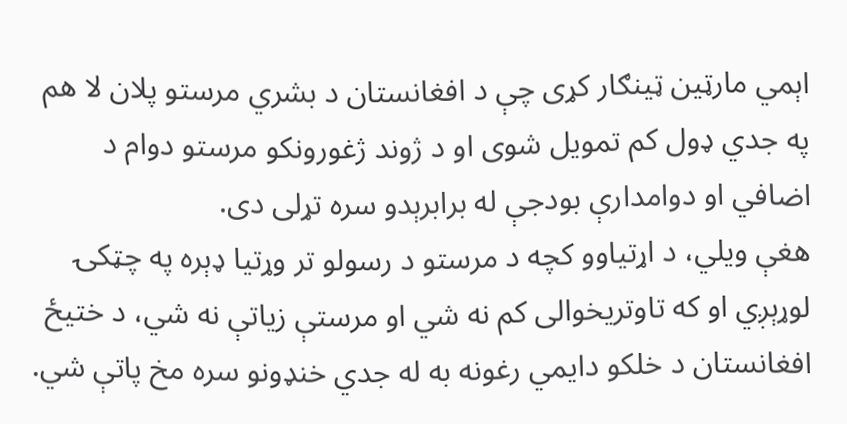اېمي مارټین ټینګار کړی چې د افغانستان د بشري مرستو پلان لا هم په جدي ډول کم تمویل شوی او د ژوند ژغورونکو مرستو دوام د اضافي او دوامدارې بودجې له برابرېدو سره تړلی دی.
هغې ویلي، د اړتیاوو کچه د مرستو د رسولو تر وړتیا ډېره په چټکۍ لوړېږي او که تاوتریخوالی کم نه شي او مرستې زیاتې نه شي، د ختیځ افغانستان د خلکو دایمي رغونه به له جدي خنډونو سره مخ پاتې شي.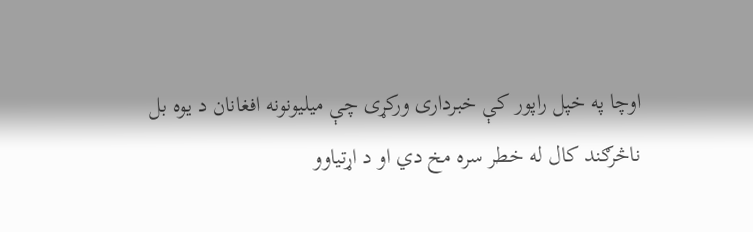اوچا په خپل راپور کې خبرداری ورکړی چې میلیونونه افغانان د یوه بل ناڅرګند کال له خطر سره مخ دي او د اړتیاوو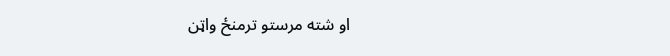او شته مرستو ترمنځ واټن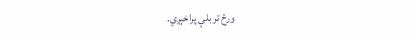ورځ تر بلې پراخېږي.